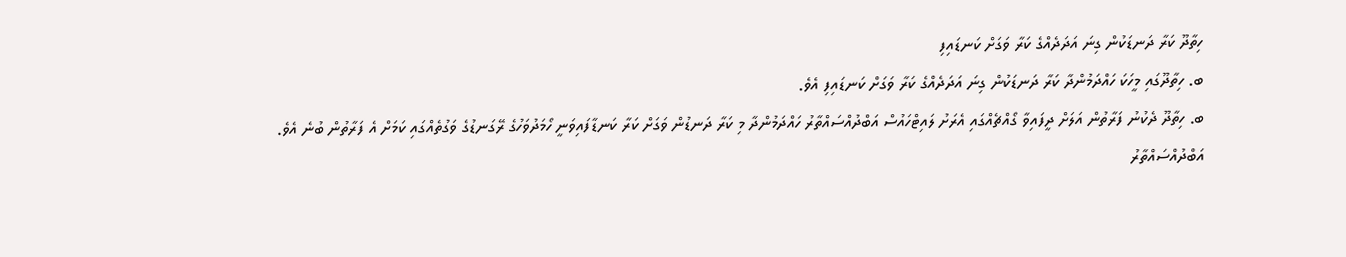ހިތާދޫ ކަރާ ދަނޑަކުން ގިނަ އަދަދެއްގެ ކަރާ ވަގަށް ކަނޑައިފި
ބ. ހިތާދޫގައި މީހަކަ ހައްދަމުންދާ ކަރާ ދަނޑަކުން ގިނަ އަދަދެއްގެ ކަރާ ވަގަށް ކަނޑައިފި އެވެ.
ބ. ހިތާދޫ ދެކުނު ފަރާތުން އަލަށް ދީފައިވާ ގޯއްޗެއްގައި އެރަށު ލައިޓްހައުސް އަބްދުއްސައްތާރު ހައްދަމުންދާ މި ކަރާ ދަނޑުން ވަގަށް ކަރާ ކަނޑާފައިވަނީ ހޯމަދުވަހުގެ ރޭގަނޑުގެ ވަގުތެއްގައި ކަމަށް އެ ފަރާތުން ބުނެ އެވެ.
އަބްދުއްސައްތާރު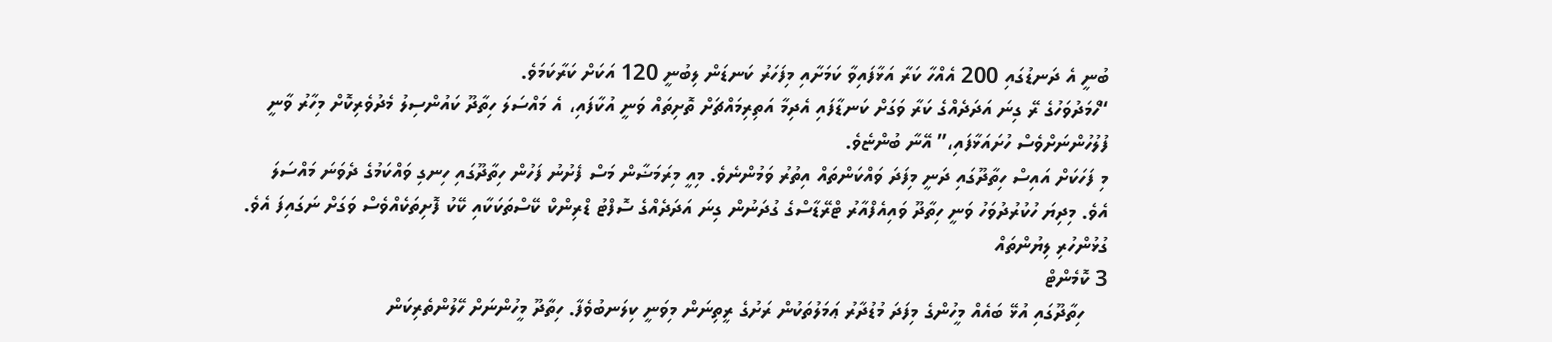ބުނީ އެ ދަނޑުގައި 200 އެއްހާ ކަރާ އަޅާފައިވާ ކަމަށާއި މިފަހަރު ކަނޑަން ލިބުނީ 120 އަކަށް ކަރާކަމަވެ.
“ހޯމަދުވަހުގެ ރޭ ގިނަ އަދަދެއްގެ ކަރާ ވަގަށް ކަނޑާފައި އެދިމާ އަތިރިމައްޗަށް ތޮށިތައް ވަނީ އުކާފައި، އެ މައްސަލަ ހިތާދޫ ކައުންސިލު މެދުވެރިކޮށް މިހާރު ވާނީ ފުލުހުންނަށްވެސް ހުށައަޅާފައި،” އޭނާ ބުންޏެވެ.
މި ފަހަކަށް އައިސް ހިތާދޫގައި ދަނީ މިފަދަ ވައްކަންތައް އިތުރު ވަމުންނެވެ. މިއީ މިރަމަޟާން މަސް ފެށުނު ފަހުން ހިތާދޫގައި ހިނގި ވައްކަމުގެ ދެވަނަ މައްސަލަ އެވެ. މިދިޔަ ހުކުރުދުވަހު ވަނީ ހިތާދޫ ވައިއެފްއާރު ޓްރޭޑާސްގެ ގުދަނުން ގިނަ އަދަދެއްގެ ސޮފްޓު ޑްރިންކް ކޭސްތަކަކާއި ކޭކު ފޮށިތަކެއްވެސް ވަގަށް ނަގައިފަ އެވެ.
ގުޅުންހުރި ލިޔުންތައް
3 ކޮމެންޓް
    ހިތާދޫގައި އުޅޭ ބައެއް މީހުންގެ މިފަދަ މުޑުދާރު ޢަމަލުތަކުން ރަށުގެ ރީތިނަން މިވަނީ ކިލަނބުވެފާ. ހިތާދޫ މީހުންނަށް ހޭލުންތެރިކަން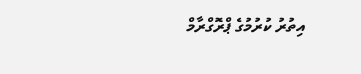އިތުރު ކުރުމުގެ ޕްރޮގްރާމް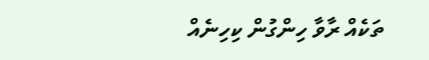ތަކެއް ރާވާ ހިންގުން ކިހިނެއް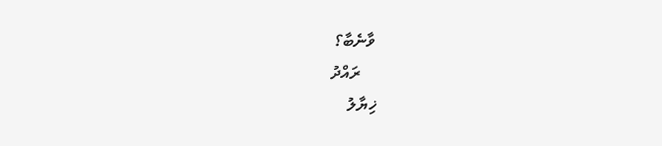ވާނެބާ؟
    ރައްދު
ޚިޔާލު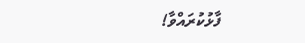ފާޅުކުރައްވާ!